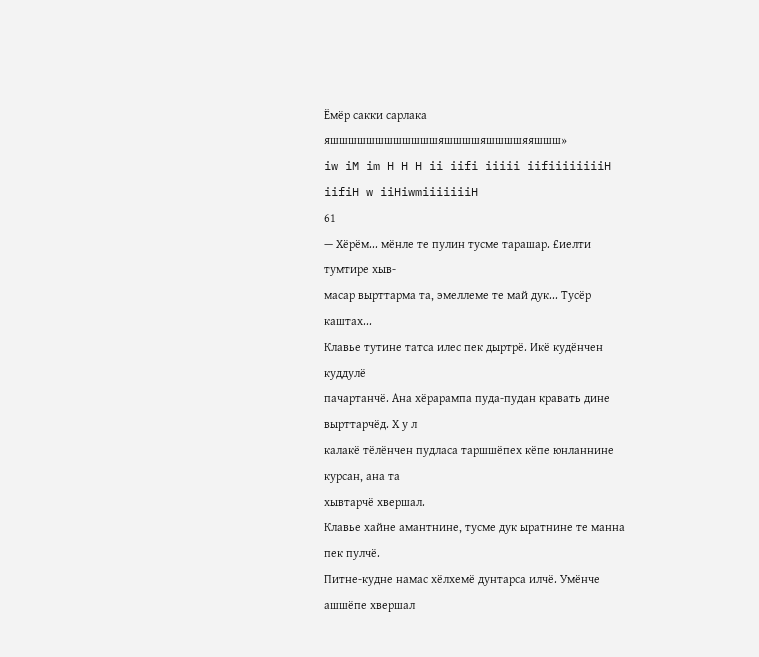Ёмёр сакки сарлака
яшшшшшшшшшшшшяшшшшяшшшшяяшшш»
iw iM im H H H ii iifi iiiii iifiiiiiiiiH iifiH w iiHiwmiiiiiiiH
61
— Хёрём... мёнле те пулин тусме тарашар. £иелти тумтире хыв-
масар вырттарма та, эмеллеме те май дук... Тусёр каштах...
Клавье тутине татса илес пек дыртрё. Икё кудёнчен куддулё
пачартанчё. Ана хёрарампа пуда-пудан кравать дине вырттарчёд. Х у л
калакё тёлёнчен пудласа таршшёпех кёпе юнланнине курсан, ана та
хывтарчё хвершал.
Клавье хайне амантнине, тусме дук ыратнине те манна пек пулчё.
Питне-кудне намас хёлхемё дунтарса илчё. Умёнче ашшёпе хвершал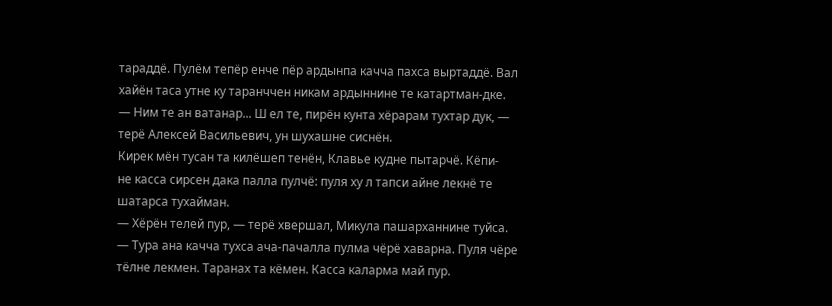тараддё. Пулём тепёр енче пёр ардынпа качча пахса выртаддё. Вал
хайён таса утне ку таранччен никам ардыннине те катартман-дке.
— Ним те ан ватанар... Ш ел те, пирён кунта хёрарам тухтар дук, —
терё Алексей Васильевич, ун шухашне сиснён.
Кирек мён тусан та килёшеп тенён, Клавье кудне пытарчё. Кёпи-
не касса сирсен дака палла пулчё: пуля ху л тапси айне лекнё те
шатарса тухайман.
— Хёрён телей пур, — терё хвершал, Микула пашарханнине туйса.
— Тура ана качча тухса ача-пачалла пулма чёрё хаварна. Пуля чёре
тёлне лекмен. Таранах та кёмен. Касса каларма май пур.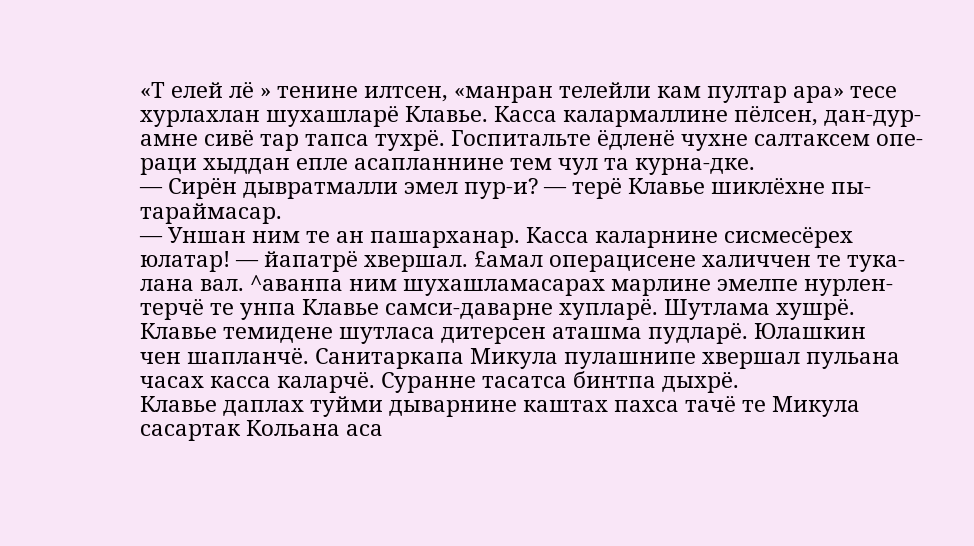«Т елей лё » тенине илтсен, «манран телейли кам пултар ара» тесе
хурлахлан шухашларё Клавье. Касса калармаллине пёлсен, дан-дур-
амне сивё тар тапса тухрё. Госпитальте ёдленё чухне салтаксем опе-
раци хыддан епле асапланнине тем чул та курна-дке.
— Сирён дывратмалли эмел пур-и? — терё Клавье шиклёхне пы-
тараймасар.
— Уншан ним те ан пашарханар. Касса каларнине сисмесёрех
юлатар! — йапатрё хвершал. £амал операцисене халиччен те тука-
лана вал. ^аванпа ним шухашламасарах марлине эмелпе нурлен-
терчё те унпа Клавье самси-даварне хупларё. Шутлама хушрё.
Клавье темидене шутласа дитерсен аташма пудларё. Юлашкин
чен шапланчё. Санитаркапа Микула пулашнипе хвершал пульана
часах касса каларчё. Суранне тасатса бинтпа дыхрё.
Клавье даплах туйми дыварнине каштах пахса тачё те Микула
сасартак Кольана аса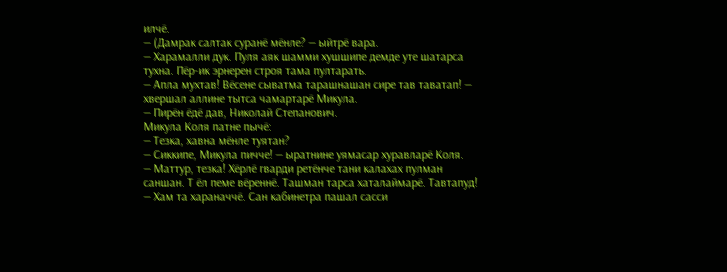илчё.
— (Дамрак салтак суранё мёнле? — ыйтрё вара.
— Харамалли дук. Пуля аяк шамми хушшипе демде уте шатарса
тухна. Пёр-ик эрнерен строя тама пултарать.
— Апла мухтав! Вёсене сыватма тарашнашан сире тав таватап! —
хвершал аллине тытса чамартарё Микула.
— Пирён ёдё дав, Николай Степанович.
Микула Коля патне пычё:
— Тезка, хавна мёнле туятан?
— Сиккипе, Микула пичче! — ыратнине уямасар хуравларё Коля.
— Маттур, тезка! Хёрлё гварди ретёнче тани калахах пулман
саншан. Т ёл пеме вёреннё. Ташман тарса хаталаймарё. Тавтапуд!
— Хам та хараначчё. Сан кабинетра пашал сасси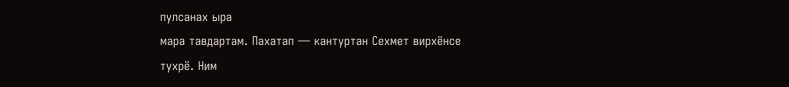пулсанах ыра
мара тавдартам. Пахатап — кантуртан Сехмет вирхёнсе тухрё. Ним